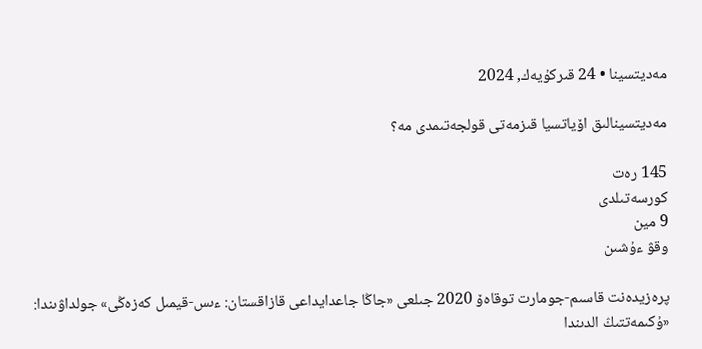مەديتسينا • 24 قىركۇيەك, 2024

مەديتسينالىق اۆياتسيا قىزمەتى قولجەتىمدى مە؟

145 رەت
كورسەتىلدى
9 مين
وقۋ ءۇشىن

پرەزيدەنت قاسىم-جومارت توقاەۆ 2020 جىلعى «جاڭا جاعدايداعى قازاقستان: ءىس-قيمىل كەزەڭى» جولداۋىندا: «ۇكىمەتتىڭ الدىندا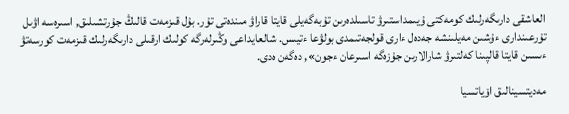العاشقى دارىگەرلىك كومەكتى ۇيىمداستىرۋ تاسىلدەرىن تۇبەگەيلى قايتا قاراۋ مىندەتى تۇر. بۇل قىزمەت قالىڭ جۇرتشىلىق, اسىرەسە اۋىل تۇرعىندارى ءۇشىن مەيلىنشە جەدەل ءارى قولجەتىمدى بولۋعا ءتيىس. شالعايداعى وڭىرلەرگە كولىك ارقىلى دارىگەرلىك قىزمەت كورسەتۋ ءىسىن قايتا قالپىنا كەلتىرۋ شارالارىن جۇزەگە اسىرعان ءجون», دەگەن ەدى.

مەديتسينالىق اۆياتسيا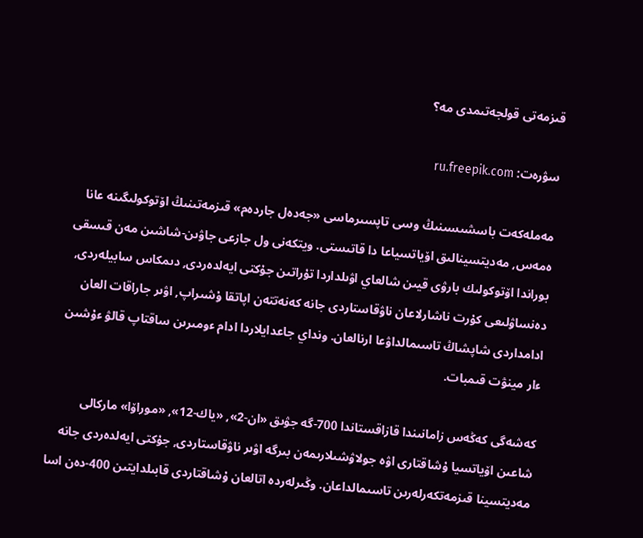قىزمەتى قولجەتىمدى مە؟

سۋرەت: ru.freepik.com

مەملەكەت باسشىسىنىڭ وسى تاپسىرماسى «جەدەل جاردەم» قىزمەتىنىڭ اۆتوكولىگىنە عانا ەمەس, مەديتسينالىق اۆياتسياعا دا قاتىستى. ويتكەنى ول جازعى جاۋىن-شاشىن مەن قىسقى بوراندا اۆتوكولىك بارۋى قيىن شالعاي اۋىلداردا تۇراتىن جۇكتى ايەلدەردى, دىمكاس سابيلەردى, دەنساۋلىعى كۇرت ناشارلاعان ناۋقاستاردى جانە كەنەتتەن اپاتقا ۇشىراپ, اۋىر جاراقات العان ادامداردى شاپشاڭ تاسىمالداۋعا ارنالعان. ونداي جاعدايلاردا ادام ءومىرىن ساقتاپ قالۋ ءۇشىن ءار مينۋت قىمبات.

كەشەگى كەڭەس زامانىندا قازاقستاندا 700-گە جۋىق «ان-2», «ياك-12», «موراۆا» ماركالى شاعىن اۆياتسيا ۇشاقتارى اۋە جولاۋشىلارىمەن بىرگە اۋىر ناۋقاستاردى, جۇكتى ايەلدەردى جانە مەديتسينا قىزمەتكەرلەرىن تاسىمالداعان. وڭىرلەردە اتالعان ۇشاقتاردى قابىلدايتىن 400-دەن اسا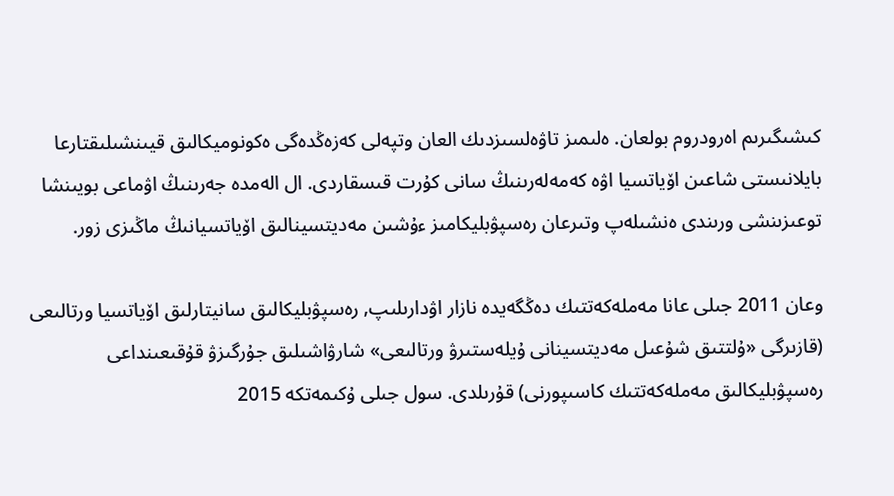كىشىگىرىم اەرودروم بولعان. ەلىمىز تاۋەلسىزدىك العان وتپەلى كەزەڭدەگى ەكونوميكالىق قيىنشىلىقتارعا بايلانىستى شاعىن اۆياتسيا اۋە كەمەلەرىنىڭ سانى كۇرت قىسقاردى. ال الەمدە جەرىنىڭ اۋماعى بويىنشا توعىزىنشى ورىندى ەنشىلەپ وتىرعان رەسپۋبليكامىز ءۇشىن مەديتسينالىق اۆياتسيانىڭ ماڭىزى زور.

وعان 2011 جىلى عانا مەملەكەتتىك دەڭگەيدە نازار اۋدارىلىپ, رەسپۋبليكالىق سانيتارلىق اۆياتسيا ورتالىعى (قازىرگى «ۇلتتىق شۇعىل مەديتسينانى ۇيلەستىرۋ ورتالىعى» شارۋاشىلىق جۇرگىزۋ قۇقىعىنداعى رەسپۋبليكالىق مەملەكەتتىك كاسىپورنى) قۇرىلدى. سول جىلى ۇكىمەتكە 2015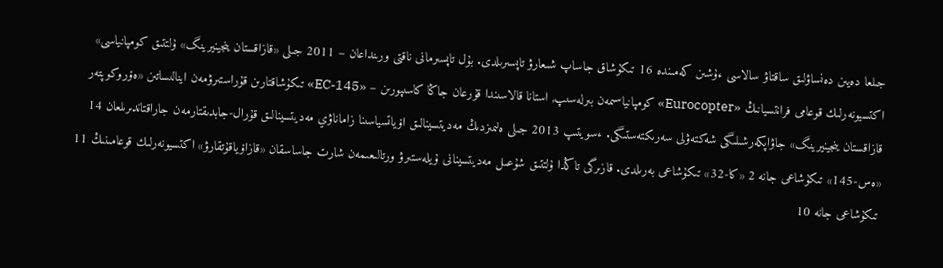جىلعا دەيىن دەنساۋلىق ساقتاۋ سالاسى ءۇشىن كەمىندە 16 تىكۇشاق جاساپ شىعارۋ تاپسىرىلدى. بۇل تاپسىرمانى ناقتى ورىنداعان – 2011 جىلى «قازاقستان ينجينيرينگ» ۇلتتىق كومپانياسى» اكتسيونەرلىك قوعامى فرانتسيانىڭ «Eurocopter» كومپانياسىمەن بىرلەسىپ, استانا قالاسىندا قۇرعان جاڭا كاسىپورىن – «EC-145» تىكۇشاقتارىن قۇراستىرۋمەن اينالىساتىن «ەۆروكوپتەر قازاقستان ينجينيرينگ» جاۋاپكەرشىلىگى شەكتەۋلى سەرىكتەستىگى. ءسويتىپ 2013 جىلى ەلىمىزدىڭ مەديتسينالىق اۆياتسياسىنا زاماناۋي مەديتسينالىق قۇرال-جابدىقتارمەن جاراقتاندىرىلعان 14 «ەس-145» تىكۇشاعى جانە 2 «كا-32» تىكۇشاعى بەرىلدى. قازىرگى تاڭدا ۇلتتىق شۇعىل مەديتسينانى ۇيلەستىرۋ ورتالىعىمەن شارت جاساسقان «قازاۆياقۇتقارۋ» اكتسيونەرلىك قوعامىنىڭ 11 تىكۇشاعى جانە 10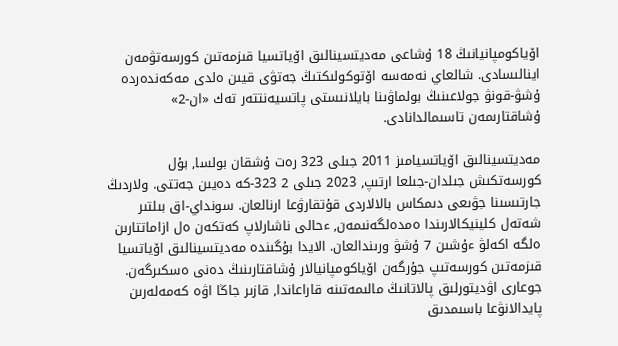اۆياكومپانيانىڭ 18 ۇشاعى مەديتسينالىق اۆياتسيا قىزمەتىن كورسەتۋمەن اينالىسادى. شالعاي نەمەسە اۆتوكولىكتىڭ جەتۋى قيىن ەلدى مەكەندەردە ۇشۋ-قونۋ جولاعىنىڭ بولماۋىنا بايلانىستى پاتسيەنتتەر تەك «ان-2» ۇشاقتارىمەن تاسىمالدانادى.

مەديتسينالىق اۆياتسيامىز 2011 جىلى 323 رەت ۇشقان بولسا, بۇل كورسەتكىش جىلدان-جىلعا ارتىپ, 2023 جىلى 2 323-كە دەيىن جەتتى. ولاردىڭ جارتىسىنا جۋىعى دىمكاس بالالاردى قۇتقارۋعا ارنالعان. سونداي-اق بىلتىر شەتەل كلينيكالارىندا ەمدەلگەنىمەن, ءحالى ناشارلاپ كەتكەن ەل ازاماتتارىن ەلگە اكەلۋ ءۇشىن 7 ۇشۋ ورىندالعان. الايدا بۇگىندە مەديتسينالىق اۆياتسيا قىزمەتىن كورسەتىپ جۇرگەن اۆياكومپانيالار ۇشاقتارىنىڭ دەنى ەسكىرگەن. جوعارى اۋديتورلىق پالاتانىڭ مالىمەتىنە قاراعاندا, قازىر جاڭا اۋە كەمەلەرىن پايدالانۋعا باسىمدىق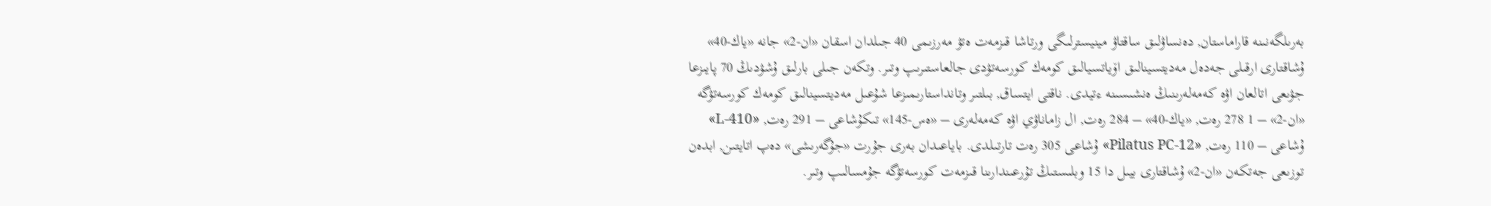بەرىلگەنىنە قاراماستان, دەنساۋلىق ساقتاۋ مينيسترلىگى ورتاشا قىزمەت ەتۋ مەرزىمى 40 جىلدان اسقان «ان-2» جانە «ياك-40» ۇشاقتارى ارقىلى جەدەل مەديتسينالىق اۆياتسيالىق كومەك كورسەتۋدى جالعاستىرىپ وتىر. وتكەن جىلى بارلىق ۇشۋدىڭ 70 پايىزعا جۋىعى اتالعان اۋە كەمەلەرىنىڭ ەنشىسىنە ءتيدى. ناقتى ايتساق, بىلتىر وتانداستارىمىزعا شۇعىل مەديتسينالىق كومەك كورسەتۋگە «ان-2» – 1 278 رەت, «ياك-40» – 284 رەت, ال زاماناۋي اۋە كەمەلەرى – «ەس-145» تىكۇشاعى – 291 رەت, «L-410» ۇشاعى – 110 رەت, «Pilatus PC-12» ۇشاعى 305 رەت تارتىلدى. باياعىدان بەرى جۇرت «جۇگەرىشى» دەپ اتايتىن, ابدەن توزىعى جەتكەن «ان-2» ۇشاقتارى بيىل دا 15 وبلىستىڭ تۇرعىندارىنا قىزمەت كورسەتۋگە جۇمسالىپ وتىر.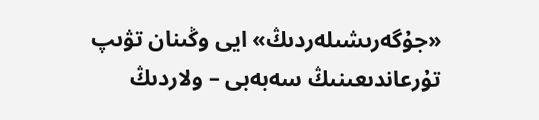«جۇگەرىشىلەردىڭ» ايى وڭىنان تۋىپ تۇرعاندىعىنىڭ سەبەبى – ولاردىڭ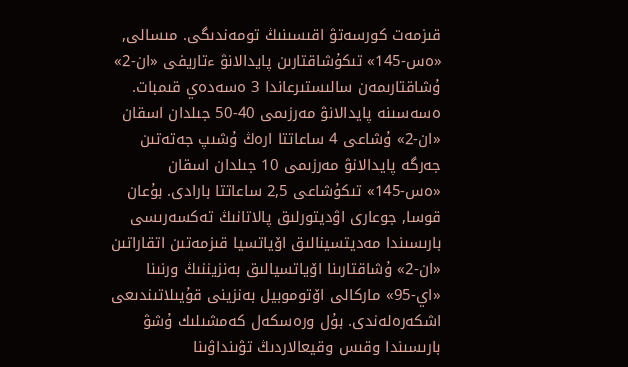قىزمەت كورسەتۋ اقىسىنىڭ تومەندىگى. مىسالى, «ەس-145» تىكۇشاقتارىن پايدالانۋ ءتاريفى «ان-2» ۇشاقتارىمەن سالىستىرعاندا 3 ەسەدەي قىمبات. ەسەسىنە پايدالانۋ مەرزىمى 40-50 جىلدان اسقان «ان-2» ۇشاعى 4 ساعاتتا ارەڭ ۇشىپ جەتەتىن جەرگە پايدالانۋ مەرزىمى 10 جىلدان اسقان «ەس-145» تىكۇشاعى 2,5 ساعاتتا بارادى. بۇعان قوسا, جوعارى اۋديتورلىق پالاتانىڭ تەكسەرىسى بارىسىندا مەديتسينالىق اۆياتسيا قىزمەتىن اتقاراتىن «ان-2» ۇشاقتارىنا اۆياتسيالىق بەنزيننىڭ ورنىنا «اي-95» ماركالى اۆتوموبيل بەنزينى قۇيىلاتىندىعى اشكەرەلەندى. بۇل ورەسكەل كەمشىلىك ۇشۋ بارىسىندا وقىس وقيعالاردىڭ تۋىنداۋىنا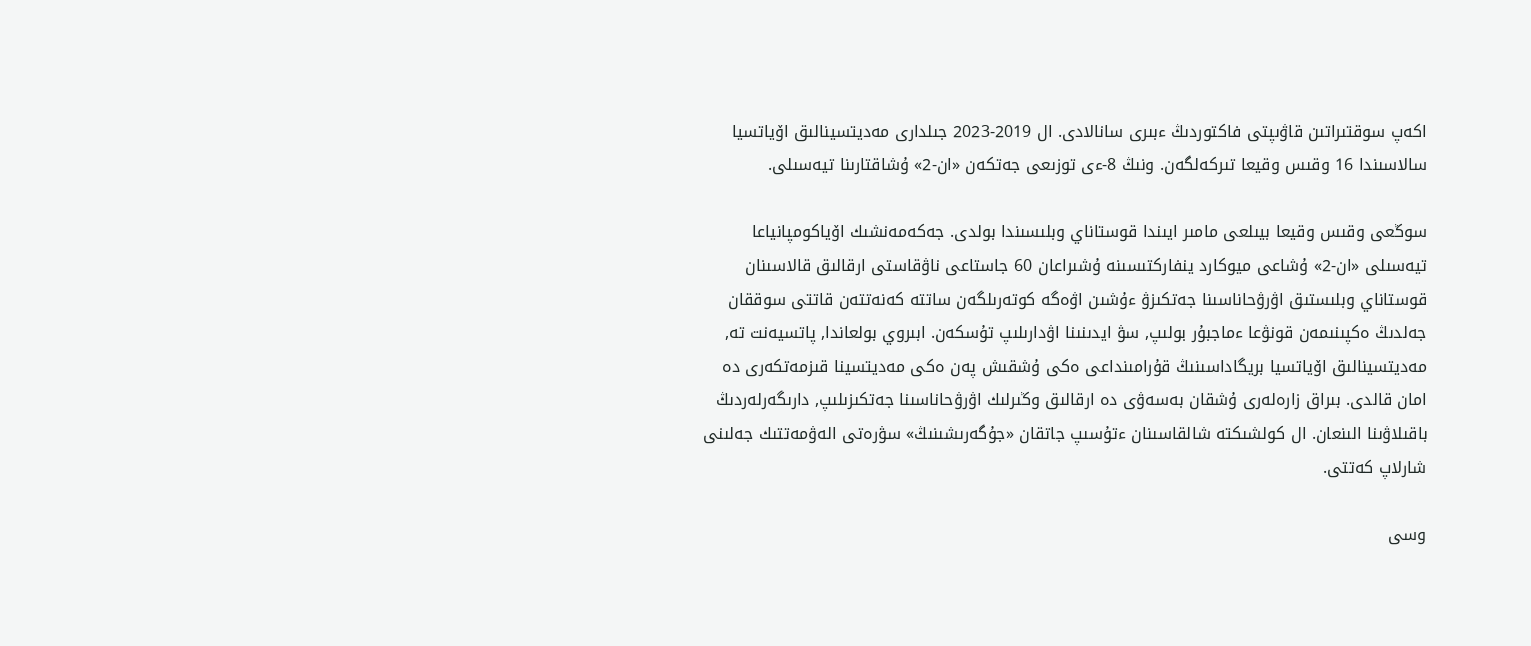اكەپ سوقتىراتىن قاۋىپتى فاكتوردىڭ ءبىرى سانالادى. ال 2019-2023 جىلدارى مەديتسينالىق اۆياتسيا سالاسىندا 16 وقىس وقيعا تىركەلگەن. ونىڭ 8-ءى توزىعى جەتكەن «ان-2» ۇشاقتارىنا تيەسىلى.

سوڭعى وقىس وقيعا بيىلعى مامىر ايىندا قوستاناي وبلىسىندا بولدى. جەكەمەنشىك اۆياكومپانياعا تيەسىلى «ان-2» ۇشاعى ميوكارد ينفاركتىسىنە ۇشىراعان 60 جاستاعى ناۋقاستى ارقالىق قالاسىنان قوستاناي وبلىستىق اۋرۋحاناسىنا جەتكىزۋ ءۇشىن اۋەگە كوتەرىلگەن ساتتە كەنەتتەن قاتتى سوققان جەلدىڭ ەكپىنىمەن قونۋعا ءماجبۇر بولىپ, سۋ ايدىنىنا اۋدارىلىپ تۇسكەن. ابىروي بولعاندا, پاتسيەنت تە, مەديتسينالىق اۆياتسيا بريگاداسىنىڭ قۇرامىنداعى ەكى ۇشقىش پەن ەكى مەديتسينا قىزمەتكەرى دە امان قالدى. بىراق زارەلەرى ۇشقان بەسەۋى دە ارقالىق وڭىرلىك اۋرۋحاناسىنا جەتكىزىلىپ, دارىگەرلەردىڭ باقىلاۋىنا الىنعان. ال كولشىكتە شالقاسىنان ءتۇسىپ جاتقان «جۇگەرىشىنىڭ» سۋرەتى الەۋمەتتىك جەلىنى شارلاپ كەتتى.

وسى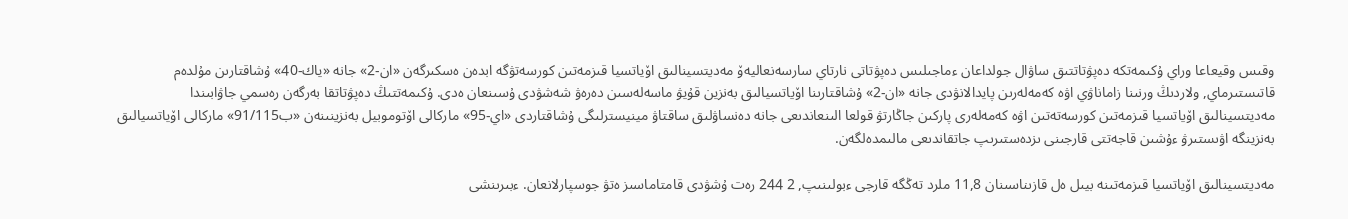وقىس وقيعاعا وراي ۇكىمەتكە دەپۋتاتتىق ساۋال جولداعان ءماجىلىس دەپۋتاتى نارتاي سارسەنعاليەۆ مەديتسينالىق اۆياتسيا قىزمەتىن كورسەتۋگە ابدەن ەسكىرگەن «ان-2» جانە «ياك-40» ۇشاقتارىن مۇلدەم قاتىستىرماي, ولاردىڭ ورنىنا زاماناۋي اۋە كەمەلەرىن پايدالانۋدى جانە «ان-2» ۇشاقتارىنا اۆياتسيالىق بەنزين قۇيۋ ماسەلەسىن دەرەۋ شەشۋدى ۇسىنعان ەدى. ۇكىمەتتىڭ دەپۋتاتقا بەرگەن رەسمي جاۋابىندا مەديتسينالىق اۆياتسيا قىزمەتىن كورسەتەتىن اۋە كەمەلەرى پاركىن جاڭارتۋ قولعا الىنعاندىعى جانە دەنساۋلىق ساقتاۋ مينيسترلىگى ۇشاقتاردى «اي-95» ماركالى اۆتوموبيل بەنزينىنەن «ب91/115» ماركالى اۆياتسيالىق بەنزينگە اۋىستىرۋ ءۇشىن قاجەتتى قارجىنى ىزدەستىرىپ جاتقاندىعى مالىمدەلگەن.

مەديتسينالىق اۆياتسيا قىزمەتىنە بيىل ەل قازىناسىنان 11,8 ملرد تەڭگە قارجى ءبولىنىپ, 2 244 رەت ۇشۋدى قامتاماسىز ەتۋ جوسپارلانعان. ءبىرىنشى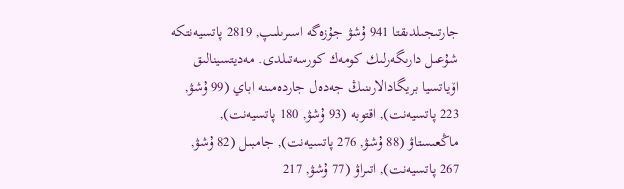جارتىجىلدىقتا 941 ۇشۋ جۇزەگە اسىرىلىپ, 2819 پاتسيەنتكە شۇعىل دارىگەرلىك كومەك كورسەتىلدى. مەديتسينالىق اۆياتسيا بريگادالارىنىڭ جەدەل جاردەمىنە اباي (99 ۇشۋ, 223 پاتسيەنت), اقتوبە (93 ۇشۋ, 180 پاتسيەنت), ماڭعىستاۋ (88 ۇشۋ, 276 پاتسيەنت), جامبىل (82 ۇشۋ, 267 پاتسيەنت), اتىراۋ (77 ۇشۋ, 217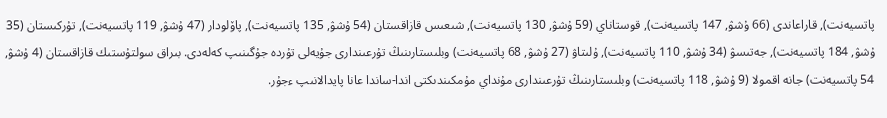پاتسيەنت), قاراعاندى (66 ۇشۋ, 147 پاتسيەنت), قوستاناي (59 ۇشۋ, 130 پاتسيەنت), شىعىس قازاقستان (54 ۇشۋ, 135 پاتسيەنت), پاۆلودار (47 ۇشۋ, 119 پاتسيەنت), تۇركىستان (35 ۇشۋ, 184 پاتسيەنت), جەتىسۋ (34 ۇشۋ, 110 پاتسيەنت), ۇلىتاۋ (27 ۇشۋ, 68 پاتسيەنت) وبلىستارىنىڭ تۇرعىندارى جۇيەلى تۇردە جۇگىنىپ كەلەدى. بىراق سولتۇستىك قازاقستان (4 ۇشۋ, 54 پاتسيەنت) جانە اقمولا (9 ۇشۋ, 118 پاتسيەنت) وبلىستارىنىڭ تۇرعىندارى مۇنداي مۇمكىندىكتى اندا-ساندا عانا پايدالانىپ ءجۇر.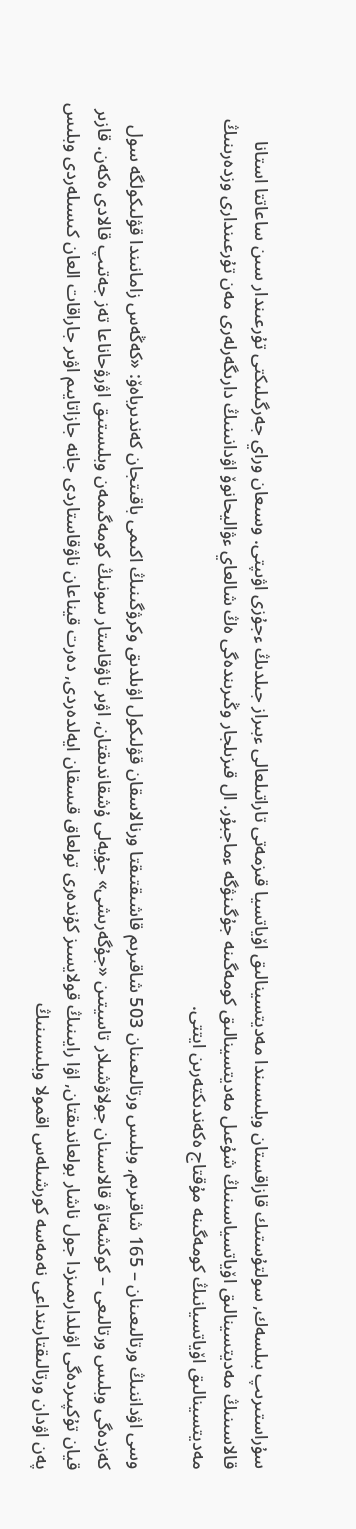سۇراستىرىپ بىلسەك, سولتۇستىك قازاقستان وبلىسىندا مەديتسينالىق اۆياتسيا قىزمەتى تاراتىلعالى ءبىراز جىلدىڭ ءجۇزى اۋىپتى. وسىعان وراي جەرگىلىكتى تۇرعىندار سىن ساعاتتا استانا قالاسىنىڭ مەديتسينالىق اۆياتسياسىنىڭ شۇعىل مەديتسينالىق كومەگىنە جۇگىنۋگە ءماجبۇر. ال قىزىلجار وڭىرىندەگى ەڭ شالعاي ءۋاليحانوۆ اۋدانىنىڭ دارىگەرلەرى مەن تۇرعىندارى وزدەرىنىڭ مەديتسينالىق اۆياتسيانىڭ كومەگىنە مۇقتاج ەكەندىكتەرىن ايتتى.

وسى اۋداننىڭ ورتالىعىنان – 165 شاقىرىم, وبلىس ورتالىعىنان 503 شاقىرىم قاشىقتىقتا ورنالاسقان قۋلىكول اۋىلدىق وكرۋگىنىڭ اكىمى باقىتجان كەندىرباەۆ: «كەڭەس زامانىندا قۋلىكولگە سول كەزدەگى وبلىس ورتالىعى – كوكشەتاۋ قالاسىنان جولاۋشىلار تاسيتىن «جۇگەرىشى» جۇيەلى ۇشقاندىقتان, اۋىر ناۋقاستار سونىڭ كومەگىمەن وبلىستىق اۋرۋحاناعا تەز جەتىپ قالادى ەكەن. قازىر قيان تۇكپىردەگى اۋىلدارىمىزدا جول ناشار بولعاندىقتان, اۋا رايىنىڭ قولايسىز كۇندەرى تولعاق قىسقان ايەلدەردى, دەرت قيناعان ناۋقاستاردى جانە جازاتايىم اۋىر جاراقات العان كىسىلەردى وبلىس پەن اۋدان ورتالىقتارىنداعى نەمەسە كورشىلەس اقمولا وبلىسىنىڭ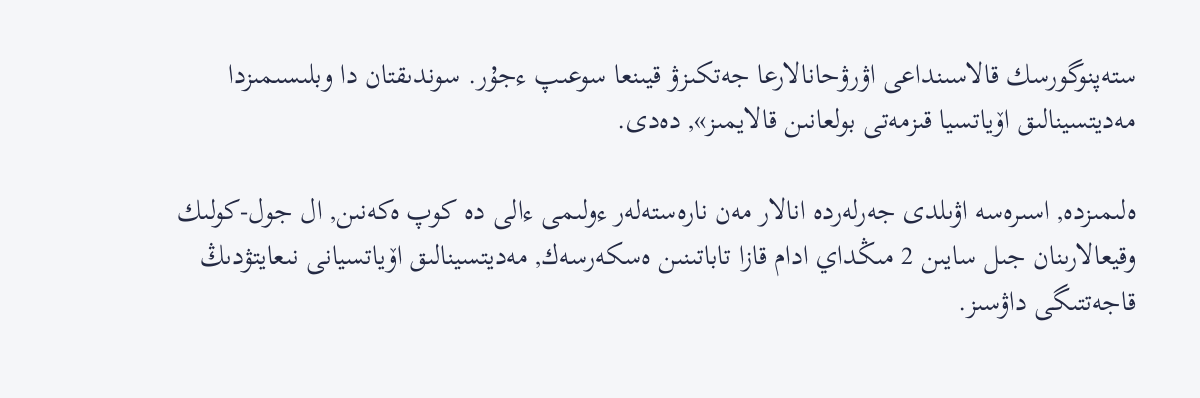ستەپنوگورسك قالاسىنداعى اۋرۋحانالارعا جەتكىزۋ قيىنعا سوعىپ ءجۇر. سوندىقتان دا وبلىسىمىزدا مەديتسينالىق اۆياتسيا قىزمەتى بولعانىن قالايمىز», دەدى.

ەلىمىزدە, اسىرەسە اۋىلدى جەرلەردە انالار مەن نارەستەلەر ءولىمى ءالى دە كوپ ەكەنىن, ال جول-كولىك وقيعالارىنان جىل سايىن 2 مىڭداي ادام قازا تاباتىنىن ەسكەرسەك, مەديتسينالىق اۆياتسيانى نىعايتۋدىڭ قاجەتتىگى داۋسىز.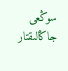سوڭعى جاڭالىقتار